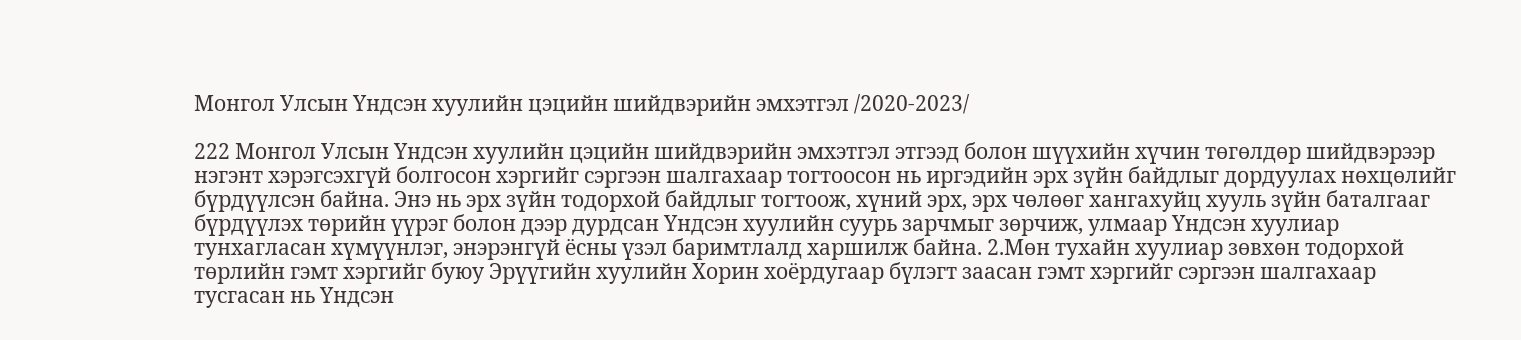Монгол Улсын Үндсэн хуулийн цэцийн шийдвэрийн эмхэтгэл /2020-2023/

222 Монгол Улсын Үндсэн хуулийн цэцийн шийдвэрийн эмхэтгэл этгээд болон шүүхийн хүчин төгөлдөр шийдвэрээр нэгэнт хэрэгсэхгүй болгосон хэргийг сэргээн шалгахаар тогтоосон нь иргэдийн эрх зүйн байдлыг дордуулах нөхцөлийг бүрдүүлсэн байна. Энэ нь эрх зүйн тодорхой байдлыг тогтоож, хүний эрх, эрх чөлөөг хангахуйц хууль зүйн баталгааг бүрдүүлэх төрийн үүрэг болон дээр дурдсан Үндсэн хуулийн суурь зарчмыг зөрчиж, улмаар Үндсэн хуулиар тунхагласан хүмүүнлэг, энэрэнгүй ёсны үзэл баримтлалд харшилж байна. 2.Мөн тухайн хуулиар зөвхөн тодорхой төрлийн гэмт хэргийг буюу Эрүүгийн хуулийн Хорин хоёрдугаар бүлэгт заасан гэмт хэргийг сэргээн шалгахаар тусгасан нь Үндсэн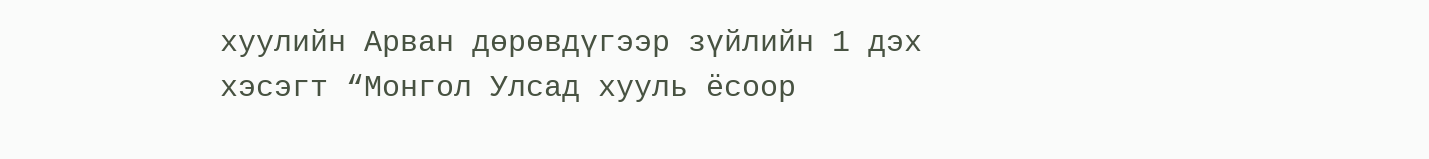хуулийн Арван дөрөвдүгээр зүйлийн 1 дэх хэсэгт “Монгол Улсад хууль ёсоор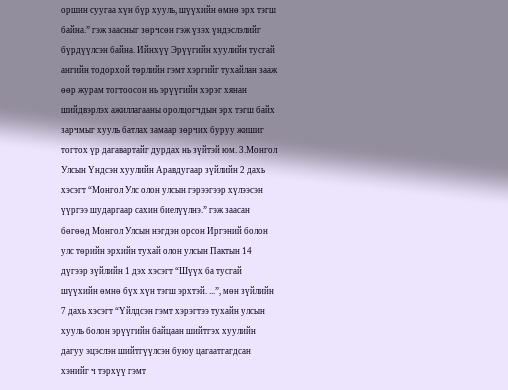оршин суугаа хүн бүр хууль, шүүхийн өмнө эрх тэгш байна.” гэж заасныг зөрчсөн гэж үзэх үндэслэлийг бүрдүүлсэн байна. Ийнхүү Эрүүгийн хуулийн тусгай ангийн тодорхой төрлийн гэмт хэргийг тухайлан зааж өөр журам тогтоосон нь эрүүгийн хэрэг хянан шийдвэрлэх ажиллагааны оролцогчдын эрх тэгш байх зарчмыг хууль батлах замаар зөрчих буруу жишиг тогтох үр дагавартайг дурдах нь зүйтэй юм. 3.Монгол Улсын Үндсэн хуулийн Аравдугаар зүйлийн 2 дахь хэсэгт “Монгол Улс олон улсын гэрээгээр хүлээсэн үүргээ шударгаар сахин биелүүлнэ.” гэж заасан бөгөөд Монгол Улсын нэгдэн орсон Иргэний болон улс төрийн эрхийн тухай олон улсын Пактын 14 дүгээр зүйлийн 1 дэх хэсэгт “Шүүх ба тусгай шүүхийн өмнө бүх хүн тэгш эрхтэй. ...”, мөн зүйлийн 7 дахь хэсэгт “Үйлдсэн гэмт хэрэгтээ тухайн улсын хууль болон эрүүгийн байцаан шийтгэх хуулийн дагуу эцэслэн шийтгүүлсэн буюу цагаатгагдсан хэнийг ч тэрхүү гэмт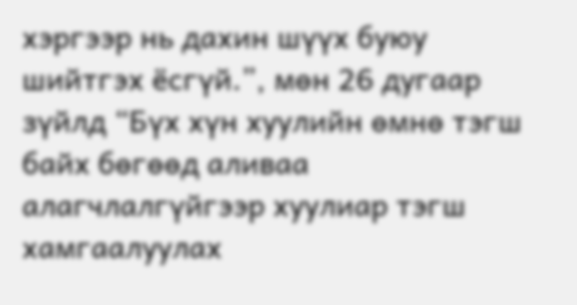хэргээр нь дахин шүүх буюу шийтгэх ёсгүй.”, мөн 26 дугаар зүйлд “Бүх хүн хуулийн өмнө тэгш байх бөгөөд аливаа алагчлалгүйгээр хуулиар тэгш хамгаалуулах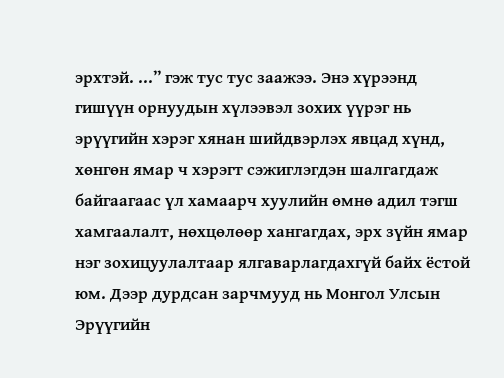эрхтэй. ...” гэж тус тус заажээ. Энэ хүрээнд гишүүн орнуудын хүлээвэл зохих үүрэг нь эрүүгийн хэрэг хянан шийдвэрлэх явцад хүнд, хөнгөн ямар ч хэрэгт сэжиглэгдэн шалгагдаж байгаагаас үл хамаарч хуулийн өмнө адил тэгш хамгаалалт, нөхцөлөөр хангагдах, эрх зүйн ямар нэг зохицуулалтаар ялгаварлагдахгүй байх ёстой юм. Дээр дурдсан зарчмууд нь Монгол Улсын Эрүүгийн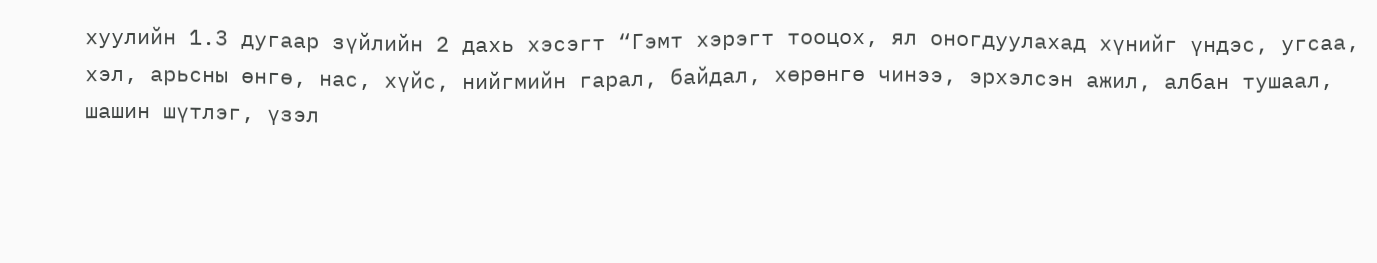хуулийн 1.3 дугаар зүйлийн 2 дахь хэсэгт “Гэмт хэрэгт тооцох, ял оногдуулахад хүнийг үндэс, угсаа, хэл, арьсны өнгө, нас, хүйс, нийгмийн гарал, байдал, хөрөнгө чинээ, эрхэлсэн ажил, албан тушаал, шашин шүтлэг, үзэл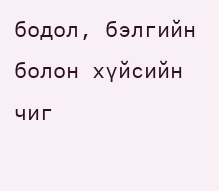бодол, бэлгийн болон хүйсийн чиг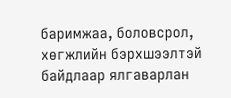баримжаа, боловсрол, хөгжлийн бэрхшээлтэй байдлаар ялгаварлан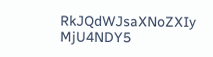RkJQdWJsaXNoZXIy MjU4NDY5